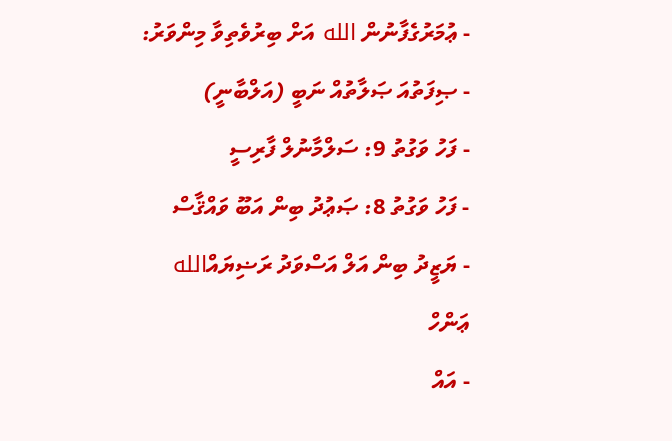- ޢުމަރުގެފާނުން الله އަށް ބިރުވެތިވާ މިންވަރު:
- ޞިފަތުއަ ޞަލާތުއް ނަބީ (އަލްބާނީ)
- ފަހު ވަގުތު 9: ސަލްމާނުލް ފާރިސީ
- ފަހު ވަގުތު 8: ޞަޢުދު ބިން އަބޫ ވައްޤާސް
- ޔަޒީދު ބިން އަލް އަސްވަދު ރަޟިޔައްالله ޢަންހް
- އައް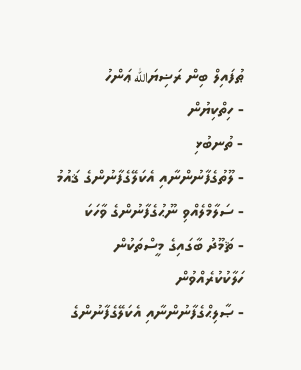ޠުފައިލް ބިން ރަޟިޔަالله ޢަންހު
- ހިތްކިޔުން
- ތުނބުޅި
- ލޫތުގެފާނުންނާއި އެކަލޭގެފާނުންގެ ޤައުމު
- ސަލާމްލެއްވި ނޫޙުގެފާނުންގެ ވާހަކަ
- ޘަމޫދު ބާގައިގެ މީސްތަކުން ހަލާކުކުރެއްވުން
- ޞާލިޙްގެފާނުންނާއި އެކަލޭގެފާނުންގެ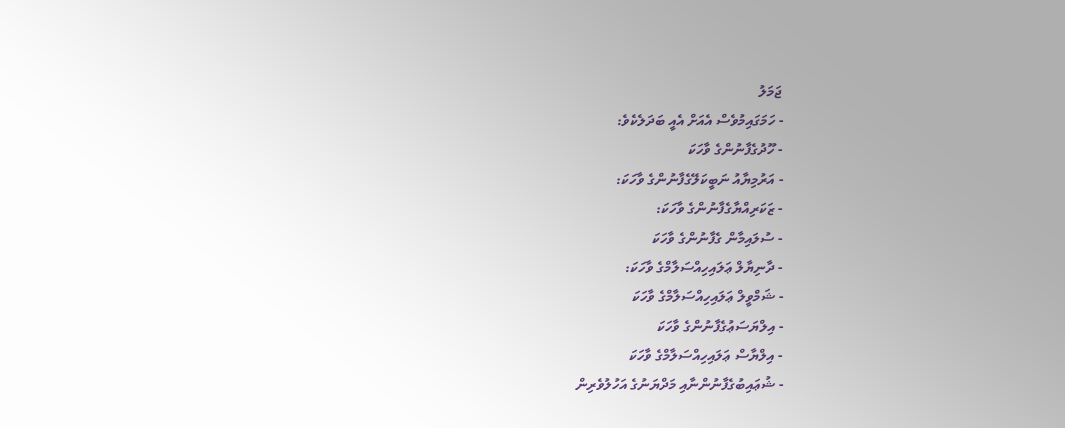ޖަމަލު
- ހަމަގައިމުވެސް އެއަށް އެއީ ބަދަލެކެވެ:
- ހޫދުގެފާނުންގެ ވާހަކަ
- އަރުމިޔާއު ނަބީކަލޭގެފާނުންގެ ވާހަކަ:
- ޒަކަރިއްޔާގެފާނުންގެ ވާހަކަ:
- ސުލައިމާން ގެފާނުންގެ ވާހަކަ
- ދާނިޔާލް ޢަލައިހިއްސަލާމްގެ ވާހަކަ:
- ޝަމްވީލް ޢަލައިހިއްސަލާމްގެ ވާހަކަ
- އިލްޔަސަޢުގެފާނުންގެ ވާހަކަ
- އިލްޔާސް ޢަލައިހިއްސަލާމްގެ ވާހަކަ
- ޝުޢައިބުގެފާނުންނާއި މަދްޔަނުގެ އަހުލުވެރިން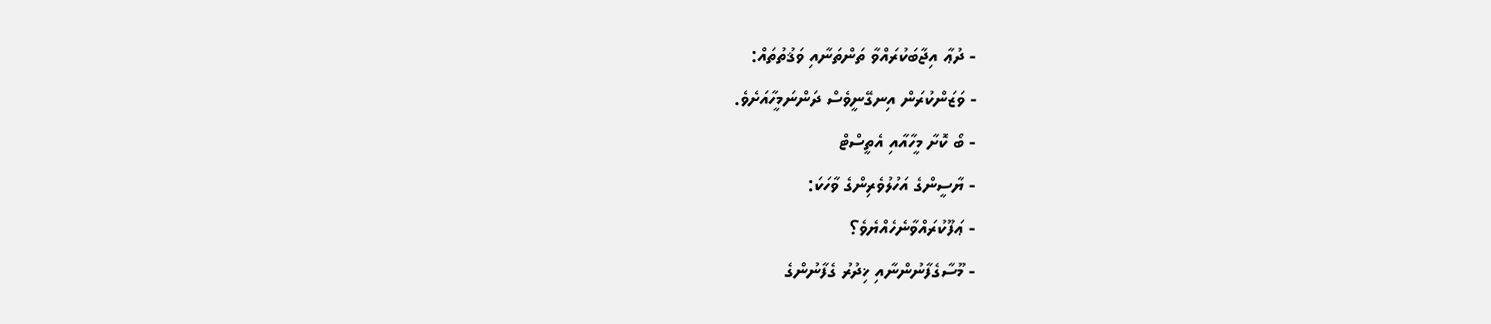- ދުޢާ އިޖާބަކުރައްވާ ތަންތަނާއި ވަޤުތުތައް:
- ވަޒަންކުރަން އިނގޭނީވެސް ދަންނަމީހާއަށެވެ.
- ބޯ ކޮށާ މީހާއާއި އެތީސްޓް
- ޔާސީންގެ އަހުލުވެރިންގެ ވާހަކަ:
- ޢަފޫކުރައްވާނެހެއްޔެވެ؟
- މޫސާގެފާނުންނާއި ޚިދުރު ގެފާނުންގެ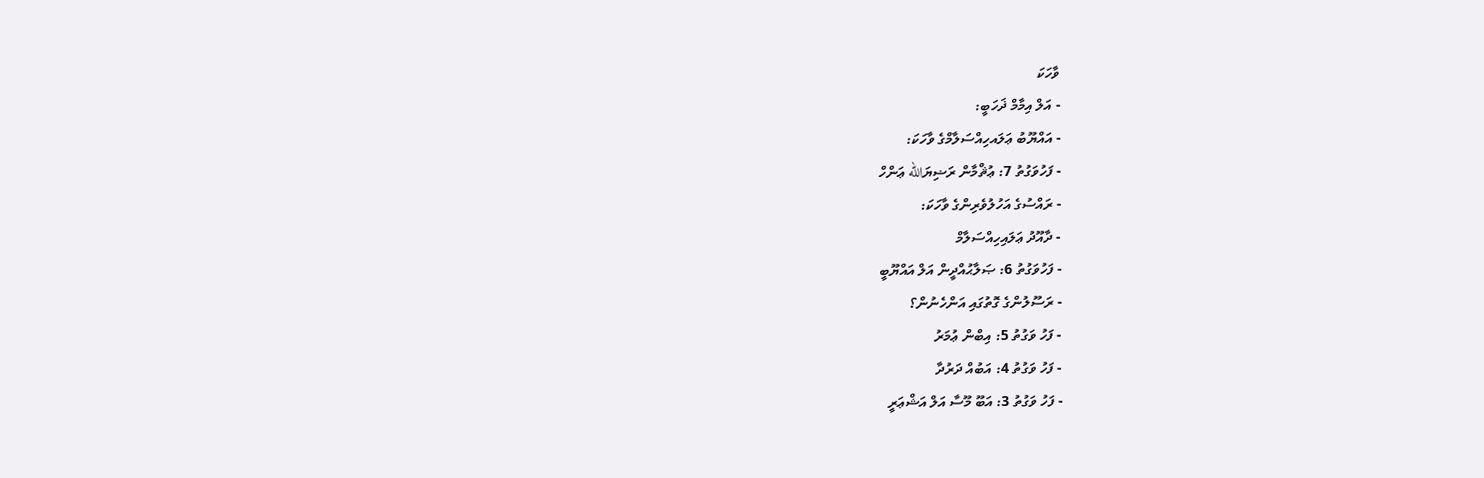ވާހަކަ
- އަލް އިމާމް ޛަހަބީ:
- އައްޔޫބު ޢަލައހިއްސަލާމްގެ ވާހަކަ:
- ފަހުވަގުތު 7: ޢުޘްމާން ރަޟިޔަالله ޢަންހް
- ރައްސުގެ އަހުލުވެރިންގެ ވާހަކަ:
- ދާއޫދު ޢަލައިހިއްސަލާމް
- ފަހުވަގުތު 6: ޞަލާޙުއްދީން އަލް އައްޔޫބީ
- ރަސޫލުންގެ ގޮތުގައި އަންހެނުން؟
- ފަހު ވަގުތު 5: އިބްން ޢުމަރު
- ފަހު ވަގުތު 4: އަބުއް ދަރުދާ
- ފަހު ވަގުތު 3: އަބޫ މޫސާ އަލް އަޝްޢަރީ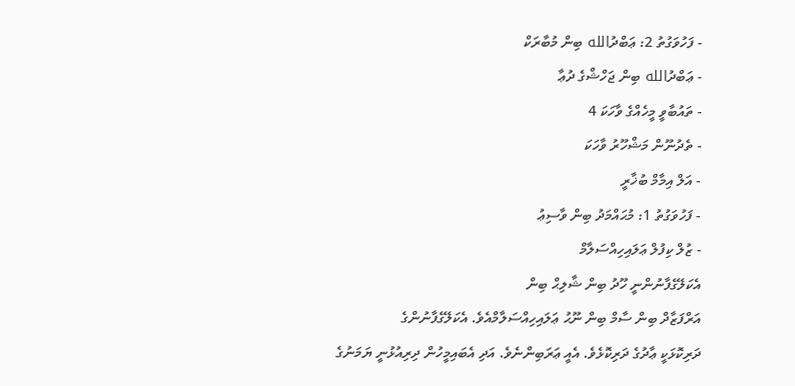- ފަހުވަގުތު 2: ޢަބްދުالله ބިން މުބާރަކް
- ޢަބްދުالله ބިން ޖަހްޝްގެ ދުޢާ
- ތައުބާވީ މީހެއްގެ ވާހަކަ 4
- ތެދުނޫން މަޝްހޫރު ވާހަކަ
- އަލް އިމާމް ބުޚާރީ
- ފަހުވަގުތު 1: މުޙައްމަދު ބިން ވާސިޢު
- ޒުލް ކިފުލް ޢަލައިހިއްސަލާމް
އެކަލޭގެފާނުންނީ ހޫދު ބިން ޝާލިޙް ބިން
އަރްފަޒާދް ބިން ސާމް ބިން ނޫޙު ޢަލައިހިއްސަލާމްއެވެ. އެކަލޭގެފާނުންގެ
ދަރިކޮޅަކީ ޢާދުގެ ދަރިކޮޅެވެ. އެއީ ޢަރަބިންނެވެ. އަދި އެބައިމީހުން ދިރިއުޅުނީ ޔަމަނުގެ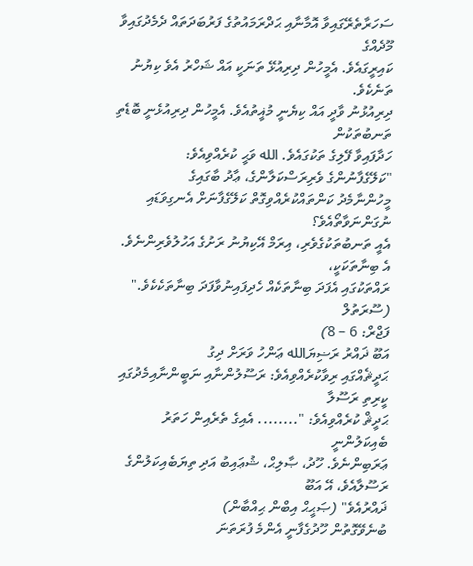ސަހަރާތެރޭގައިވާ އޮމާނާއި ޙަދްރަމައުތުގެ ފަރުބަދަތައް ދެމެދުގައިވާ މޫދެއްގެ
ކައިރީގައެވެ. އެމީހުން ދިރިއުޅޭ ތަނަކީ އައް ޝަހްރު އެވެ ކިޔުނު ތަނެކެވެ.
ދިރިއުޅުނު ވާދީ އައް ކިޔެނީ މުޣީތުއެވެ. އެމީހުން ދިރިއުޅެނީ ބޮޑެތި ތަނބުތަކުން
ހަދާފައިވާ ފޭލިގެ ތަކުގައެވެ. الله ވަޙީ ކުރެއްވިއެވެ:
"ކަލޭގެފާނުންގެ ވެރިރަސްކަލާންގެ، ޢާދު ބާގައިގެ
މީހުންނާމެދު ކަންތައްކުރެއްވިގޮތް ކަލޭގެފާނަށް އެނގިވަޑައި ނުގަންނަވާތޯއެވެ؟
އެއީ ތަނބުތަކުގެވެރި، އިރަމް އޭކިޔުނު ރަށުގެ އަހުލުވެރިންނެވެ. އެ ބިނާތަކަކީ،
ރައްތަކުގައި އެފަދަ ބިނާތަކެއް ހެދިފައިނުވާފަދަ ބިނާތަކެކެވެ." (ސޫރަތުލް
ފަޖްރް: 6 – 8)
އަބޫ ޛައްރު ރަޟިޔަالله ޢަންހު ވަރަށް ދިގު
ޙަދީޘެއްގައި ރިވާކުރެއްވިއެވެ: ރަސޫލުންނާއި ނަބީންނާއިމެދުގައި ކީރިތި ރަސޫލާ
ޙަދީޘް ކުރެއްވިއެވެ: "........ އެއިގެ ތެރެއިން ހަތަރު ބެއިކަލުންނީ
ޢަރަބިންނެވެ. ހޫދު، ޞާލިޙް، ޝުޢައިބު އަދި ތިޔަބެއިކަލުންގެ ރަސޫލާއެވެ، އޭ އަބޫ
ޛައްރުއެވެ" (ޞަޙީޙް އިބްން ޙިއްބާން)
ބުނެވޭގޮތުން ހޫދުގެފާނީ އެންމެ ފުރަތަނަ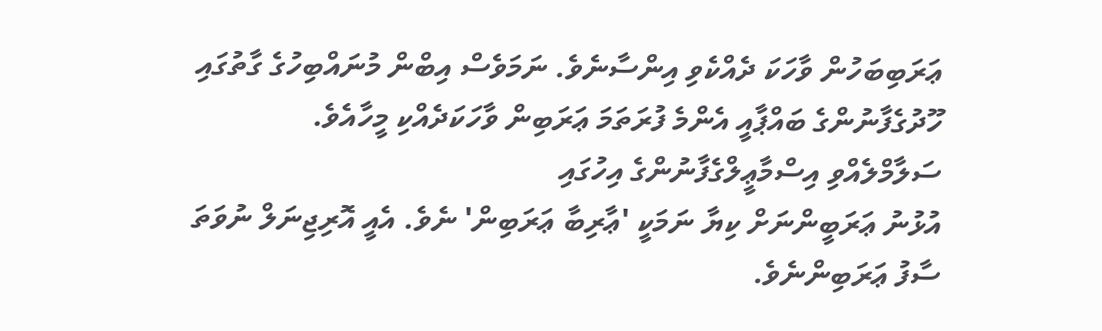ޢަރަބިބަހުން ވާހަކަ ދެއްކެވި އިންސާނެވެ. ނަމަވެސް އިބްން މުނައްބިހުގެ ގާތުގައި
ހޫދުގެފާނުންގެ ބައްޕާއީ އެންމެ ފުރަތަމަ ޢަރަބިން ވާހަކަދެއްކި މީހާއެވެ.
ސަލާމްލެއްވި އިސްމާޢީލްގެފާނުންގެ އިހުގައި
އުޅުނު ޢަރަބީންނަށް ކިޔާ ނަމަކީ 'ޢާރިބާ ޢަރަބިން' ނެވެ. އެއީ އޮރިޖިނަލް ނުވަތަ
ސާފު ޢަރަބިންނެވެ.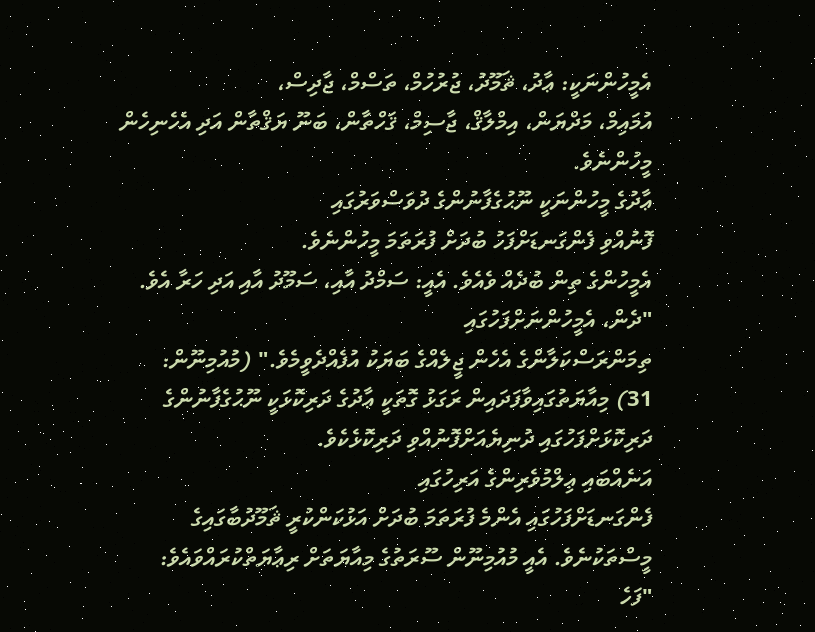އެމީހުންނަކީ: ޢާދު، ޘަމޫދު، ޖުރުހުމް، ތަސްމް، ޖާދިސް،
އުމައިމް، މަދްޔަން، އިމްލާޤް، ޖާސިމް، ޤަހްތާން، ބަނޫ ޔަޤްތާން އަދި އެހެނިހެން
މީހުންނެވެ.
ޢާދުގެ މީހުންނަކީ ނޫޙުގެފާނުންގެ ދުވަސްވަރުގައި
ފޮނުއްވި ފެންގަނޑަށްފަހު ބުދަށް ފުރަތަމަ މީހުންނެވެ.
އެމީހުންގެ ތިން ބުދެއް ވެއެވެ. އެއީ: ސަމްދު އާއި، ސަމޫދު އާއި އަދި ހަރާ އެވެ.
"ދެން، އެމީހުންނަށްފަހުގައި
ތިމަންރަސްކަލާންގެ އެހެން ޖީލެއްގެ ބަޔަކު އުފެއްދެވީމެވެ." (މުއުމިނޫން:
31) މިއާޔަތުގައިވާފަދައިން ރަގަޅު ގޮތަކީ ޢާދުގެ ދަރިކޮޅަކީ ނޫޙުގެފާނުންގެ
ދަރިކޮޅަށްފަހުގައި ދުނިޔެއަށްފޮނުއްވި ދަރިކޮޅެކެވެ.
އަނެއްބައި ޢިލްމުވެރިންގެ އަރިހުގައި
ފެންގަނޑަށްފަހުގައި އެންމެ ފުރަތަމަ ބުދަށް އަޅުކަންކުރީ ޘަމޫދުބާގައިގެ
މީސްތަކުނެވެ. އެއީ މުއުމިނޫން ސޫރަތުގެ މިއާޔަތަށް ރިޢާޔަތްކުރައްވައެވެ:
"ފަހެ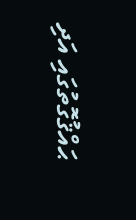ޙައްޤުގޮތުގައި އަދި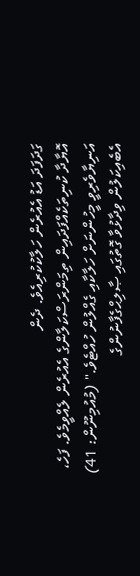ގަދަފަދަ އަޑު އެއުރެން ހަލާކުކުރިއެވެ. ދެން
އޮޔާދާ ކުނިތަކެއްފަދައިން ތިމަންރަސްކަލާންގެ އެއުރެން ލެއްވީމެވެ. ފަހެ،
އަނިޔާވެރިވީ މީހުންނަށް ހަލާކާއި ގެއްލުން ހުއްޓެވެ." (މުއުމިނޫން: 41)
އެބެއިކަލުން ވިދާޅުވާ ގޮތުގައި ޞާލިޙްގެފާނުންގެ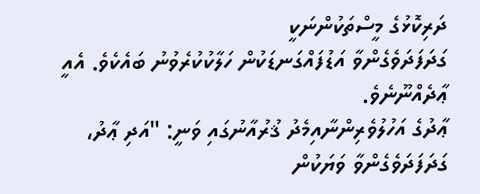ދަރިކޮޅުގެ މީސްތަކުންނަކީ
ގަދަފަދަވެގެންވާ އަޑުފައްގަނޑަކުން ހަލާކުކުރެވުނު ބައެކެވެ. އެއީ ޢާދެއްނޫނެވެ.
ޢާދުގެ އަހުލުވެރިންނާއިމެދު ޤުރުއާނުގައި ވަނީ: "އަދި ޢާދު،
ގަދަފަދަވެގެންވާ ވަޔަކުން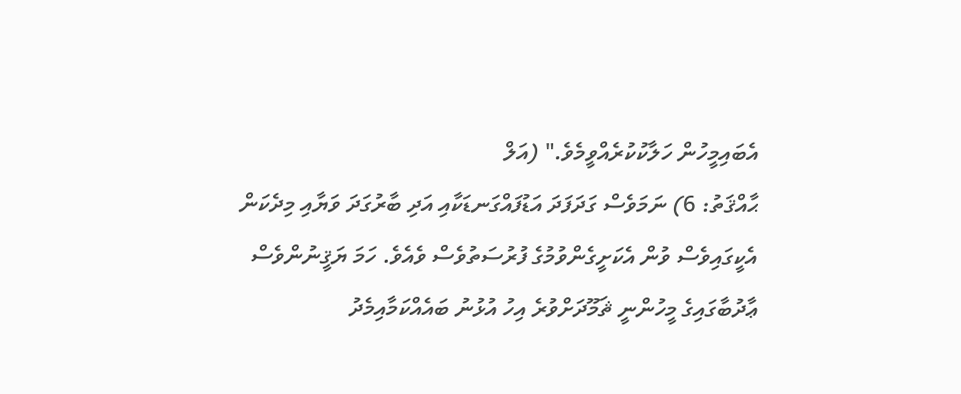އެބައިމީހުން ހަލާކުކުރެއްވީމެވެ." (އަލް
ޙާއްޤަތު: 6) ނަމަވެސް ގަދަފަދަ އަޑުފައްގަނޑަކާއި އަދި ބާރުގަދަ ވަޔާއި މިދެކަން
އެކީގައިވެސް ވުން އެކަށީގެންވުމުގެ ފުރުސަތުވެސް ވެއެވެ. ހަމަ ޔަޤީނުންވެސް
ޢާދުބާގައިގެ މީހުންނީ ޘަމޫދަށްވުރެ އިހު އުޅުނު ބައެއްކަމާއިމެދު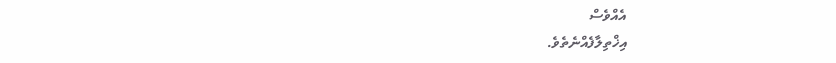އެއްވެސް
އިޚްތިލާފެއްނެތެވެ.